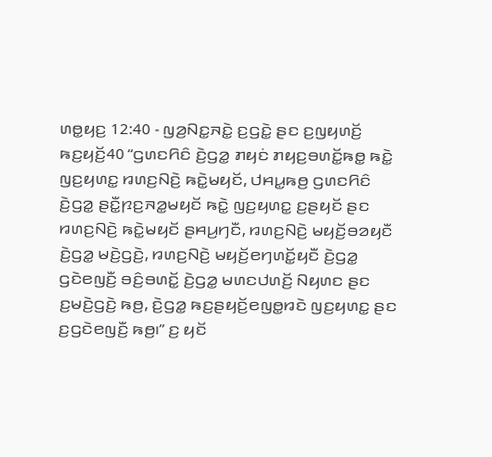ꤛꤥ꤭ꤟꤢ꤬ 12:40 - ꤜꤤ꤬ꤡꤢ꤭ꤏꤢꤧ꤭ ꤢ꤬ꤞꤢꤧ꤭ ꤔꤢ ꤢ꤬ꤜꤟꤛꤢꤩ꤬ ꤒꤢ꤬ꤟꤢꤩ꤬40 “ꤞꤛꤢꤖꤢꤨ ꤢꤧ꤬ꤞꤤ꤭ ꤊꤟꤢꤦ ꤊꤟꤢ꤬ꤋꤛꤢꤩ꤭ꤒꤥ꤭ ꤒꤢꤧ꤭ ꤜꤢ꤬ꤟꤛꤢ꤭ ꤙꤛꤢ꤬ꤡꤢꤧ꤬ ꤒꤢꤧ꤭ꤗꤟꤢꤩ, ꤓꤌꤣ꤭ꤒꤥ꤬ ꤞꤛꤢꤖꤢꤨ ꤢꤧ꤬ꤞꤤ꤭ ꤔꤢꤪ꤭ꤐꤢ꤬ꤏꤤ꤭ꤗꤟꤢꤩ ꤒꤢꤧ꤭ ꤜꤢ꤬ꤟꤛꤢ꤭ ꤢ꤬ꤔꤟꤢꤩ ꤔꤢ ꤙꤛꤢ꤬ꤡꤢꤧ꤬ ꤒꤢꤧ꤭ꤗꤟꤢꤩ ꤔꤌꤣ꤬ꤚꤢꤪ, ꤙꤛꤢ꤬ꤡꤢꤧ꤬ ꤗꤟꤢꤩ꤬ꤋꤤꤟꤢꤪ ꤢꤧ꤬ꤞꤤ꤭ ꤗꤢꤧ꤬ꤞꤢꤧ꤬, ꤙꤛꤢ꤬ꤡꤢꤧ꤬ ꤗꤟꤢꤩ꤬ꤕꤚꤛꤢꤩ꤭ꤟꤢꤪ ꤢꤧ꤬ꤞꤤ꤭ ꤞꤢꤧꤕꤜꤢꤪ꤬ ꤋꤢꤨ꤬ꤋꤛꤢꤩ꤭ ꤢꤧ꤬ꤞꤤ꤭ ꤗꤛꤢꤓꤛꤢꤩ꤬ ꤡꤟꤛꤢ ꤔꤢ ꤢ꤬ꤗꤢꤧ꤬ꤞꤢꤧ꤬ ꤒꤥ꤬, ꤢꤧ꤬ꤞꤤ꤭ ꤒꤢ꤬ꤔꤟꤢꤩ꤬ꤕꤜꤥ꤭ꤙꤢꤧ ꤜꤢ꤬ꤟꤛꤢ꤭ ꤔꤢ ꤢ꤬ꤞꤢꤧꤕꤜꤢꤪ꤬ ꤒꤥ꤬꤯” ꤢ꤬ ꤟꤢꤩ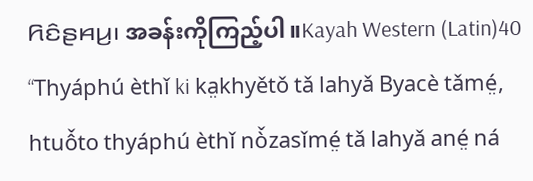ꤖꤢꤨꤔꤌꤣ꤬꤯ အခန်းကိုကြည့်ပါ။Kayah Western (Latin)40 “Thyáphú èthǐ ki ka̤khyětǒ tǎ lahyǎ Byacè tǎmé̤, htuô̌to thyáphú èthǐ nò̌zasǐmé̤ tǎ lahyǎ ané̤ ná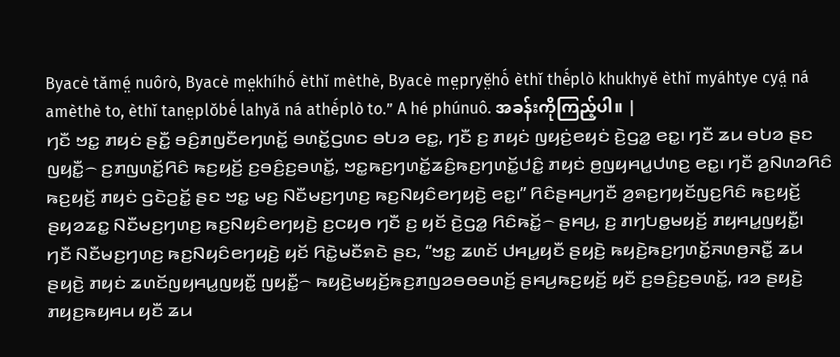Byacè tǎmé̤ nuôrò, Byacè me̤khíhò́ èthǐ mèthè, Byacè me̤pryě̤hò́ èthǐ thè́plò khukhyě èthǐ myáhtye cyá̤ ná amèthè to, èthǐ tane̤plǒbè́ lahyǎ ná athè́plò to.” A hé phúnuô. အခန်းကိုကြည့်ပါ။ |
ꤚꤢꤪ ꤠꤢ꤭ ꤊꤟꤢꤦ ꤔꤢꤪ꤭ ꤋꤢꤨ꤬ꤊꤜꤢꤪꤕꤚꤛꤢꤩ꤭ ꤋꤛꤢꤩ꤭ꤞꤛꤢ ꤋꤝꤤ ꤕꤢ꤭, ꤚꤢꤪ ꤢ꤬ ꤊꤟꤢꤦ ꤜꤟꤢꤦ꤬ꤕꤟꤢꤦ ꤢꤧ꤬ꤞꤤ꤭ ꤕꤢ꤭꤯ ꤚꤢꤪ ꤘꤣ ꤋꤝꤤ ꤔꤢ ꤜꤟꤢꤪ꤭꤮ ꤢ꤬ꤊꤜꤛꤢꤩ꤭ꤖꤢꤨ ꤒꤢ꤬ꤟꤢꤩ꤬ ꤢ꤬ꤋꤢꤨ꤬ꤢ꤬ꤋꤛꤢꤩ꤭, ꤠꤢ꤭ꤒꤢ꤬ꤚꤛꤢꤩ꤭ꤘꤢꤨ꤬ꤒꤢ꤬ꤚꤛꤢꤩ꤭ꤓꤢꤨ꤭ ꤊꤟꤢꤦ ꤥ꤬ꤜꤟꤌꤣ꤭ꤓꤛꤢ꤬ ꤕꤢ꤭꤯ ꤚꤢꤪ ꤤ꤬ꤡꤛꤤꤖꤢꤨ ꤒꤢ꤬ꤟꤢꤩ꤬ ꤊꤟꤢꤦ ꤞꤢꤧꤑꤢꤩ꤭ ꤔꤢ ꤠꤢ꤭ ꤗꤢ꤬ ꤡꤢꤪꤗꤢ꤬ꤚꤛꤢ꤬ ꤒꤢ꤬ꤡꤟꤢꤨꤕꤚꤟꤢꤧ꤬ ꤕꤢ꤭꤯” ꤖꤢꤨꤔꤌꤣ꤬ꤚꤢꤪ ꤤ꤬ꤎꤢ꤬ꤚꤟꤢꤩꤜꤢ꤬ꤖꤢꤨ ꤒꤢ꤬ꤟꤢꤩ꤬ ꤔꤟꤤꤘꤢ꤭ ꤡꤢꤪꤗꤢ꤬ꤚꤛꤢ꤬ ꤒꤢ꤬ꤡꤟꤢꤨꤕꤚꤟꤢꤧ꤬ ꤢ꤬ꤍꤟꤥ ꤚꤢꤪ ꤢ꤬ ꤟꤢꤩ ꤢꤧ꤬ꤞꤤ꤭ ꤖꤢꤨꤒꤢꤩ꤭꤮ ꤔꤌꤣ꤬, ꤢ꤬ ꤊꤚꤝꤥ꤭ꤗꤟꤢꤩ꤬ ꤊꤟꤌꤣ꤭ꤜꤟꤢꤪ꤭꤯
ꤚꤢꤪ ꤡꤢꤪꤗꤢ꤬ꤚꤛꤢ꤬ ꤒꤢ꤬ꤡꤟꤢꤨꤕꤚꤟꤢꤧ꤬ ꤟꤢꤩ ꤖꤢꤧ꤭ꤗꤢꤪꤎꤢꤧ ꤔꤢ, “ꤠꤢ꤭ ꤘꤛꤢꤩ ꤓꤌꤣ꤭ꤟꤢꤪ ꤔꤟꤢꤧ꤬ ꤒꤟꤢꤧ꤬ꤒꤢ꤬ꤚꤛꤢꤩ꤭ꤏꤛꤥ꤬ꤏꤢꤪ꤭ ꤘꤣ ꤔꤟꤢꤧ꤬ ꤊꤟꤢꤦ ꤘꤛꤢꤩꤜꤟꤌꤣ꤭ꤜꤟꤢꤪ꤭ ꤜꤟꤢꤪ꤭꤮ ꤒꤟꤢꤧ꤬ꤗꤟꤢꤩ꤬ꤒꤢ꤬ꤊꤜꤤꤋꤥꤋꤛꤢꤩ꤬ ꤔꤌꤣ꤬ꤒꤢ꤬ꤟꤢꤩ꤬ ꤟꤢꤪ ꤢ꤬ꤋꤢꤨ꤬ꤢ꤬ꤋꤛꤢꤩ꤭, ꤙꤤ ꤔꤟꤢꤧ꤬ ꤊꤟꤢ꤬ꤒꤟꤌꤣ ꤟꤢꤪ ꤘꤣ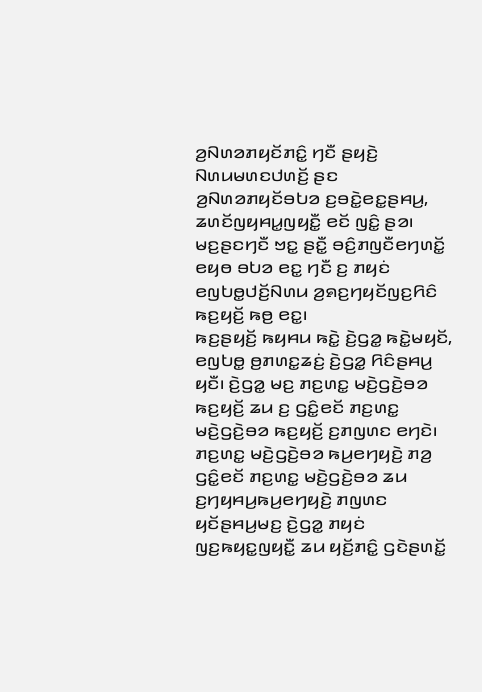ꤤ꤬ꤡꤛꤤꤊꤟꤢꤩꤊꤢꤨ꤭ ꤚꤢꤪ ꤔꤟꤢꤧ꤬ ꤡꤛꤣꤗꤛꤢꤓꤛꤢꤩ꤬ ꤔꤢ ꤤ꤬ꤡꤛꤤꤊꤟꤢꤩꤋꤝꤤ ꤢ꤬ꤋꤢꤧ꤭ꤕꤢ꤭ꤔꤌꤣ꤬, ꤘꤛꤢꤩꤜꤟꤌꤣ꤭ꤜꤟꤢꤪ꤭ ꤕꤢꤩ ꤜꤢꤨ꤭ ꤔꤤ꤯ ꤗꤢ꤬ꤔꤢꤚꤢꤪ ꤠꤢ꤭ ꤔꤢꤪ꤭ ꤋꤢꤨ꤬ꤊꤜꤢꤪꤕꤚꤛꤢꤩ꤭ ꤕꤟꤥ ꤋꤝꤤ ꤕꤢ꤭ ꤚꤢꤪ ꤢ꤬ ꤊꤟꤢꤦ ꤕꤜꤝꤥ꤭ꤓꤢꤩ꤬ꤡꤛꤣ ꤤ꤬ꤎꤢ꤬ꤚꤟꤢꤩꤜꤢ꤬ꤖꤢꤨ ꤒꤢ꤬ꤟꤢꤩ꤬ ꤒꤥ꤬ ꤕꤢ꤭꤯
ꤒꤢ꤬ꤔꤟꤢꤩ꤬ ꤒꤟꤌꤣ ꤒꤢꤧ꤭ ꤢꤧ꤬ꤞꤤ꤭ ꤒꤢꤧ꤭ꤗꤟꤢꤩ, ꤕꤜꤝꤥ꤭ ꤥ꤬ꤊꤛꤢ꤭ꤘꤢꤦ꤬ ꤢꤧ꤬ꤞꤤ꤭ ꤖꤢꤨꤔꤌꤣ꤬ ꤟꤢꤪ꤯ ꤢꤧ꤬ꤞꤤ꤭ ꤗꤢ꤬ ꤊꤢ꤬ꤛꤢ꤭ ꤗꤢꤧ꤬ꤞꤢꤧ꤬ꤋꤤ ꤒꤢ꤬ꤟꤢꤩ꤬ ꤘꤣ ꤢ꤬ ꤞꤢꤨ꤭ꤕꤢꤩ ꤊꤢ꤬ꤛꤢ꤭ ꤗꤢꤧ꤬ꤞꤢꤧ꤬ꤋꤤ ꤒꤢ꤬ꤟꤢꤩ꤬ ꤢ꤬ꤊꤜꤛꤢ ꤕꤚꤢꤧ꤯ ꤊꤢ꤬ꤛꤢ꤭ ꤗꤢꤧ꤬ꤞꤢꤧ꤬ꤋꤤ ꤒꤣ꤬ꤕꤚꤟꤢꤧ꤬ ꤊꤤ꤬ ꤞꤢꤨ꤭ꤕꤢꤩ ꤊꤢ꤬ꤛꤢ꤭ ꤗꤢꤧ꤬ꤞꤢꤧ꤬ꤋꤤ ꤘꤣ ꤢ꤬ꤚꤟꤌꤣ꤬ꤒꤣ꤬ꤕꤚꤟꤢꤧ꤬ ꤊꤜꤛꤢ ꤟꤢꤩꤔꤌꤣ꤬ꤗꤢ꤬ ꤢꤧ꤬ꤞꤤ꤭ ꤊꤟꤢꤦ ꤜꤢ꤬ꤒꤟꤢ꤭ꤜꤟꤢꤪ꤭ ꤘꤣ ꤟꤢꤩ꤬ꤊꤢꤨ꤭ ꤞꤢꤧꤔꤛꤢꤩ꤭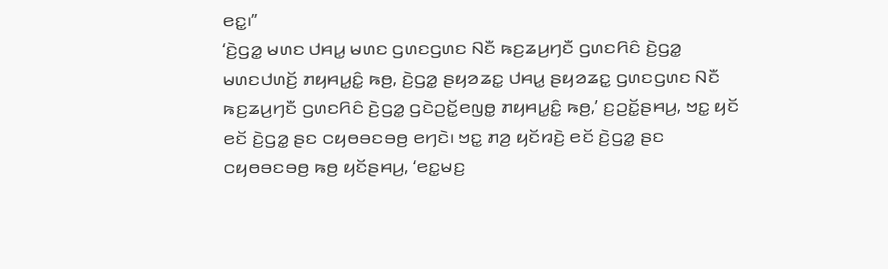ꤕꤢ꤭꤯”
‘ꤢꤧ꤬ꤞꤤ꤭ ꤗꤛꤢ ꤓꤌꤣ꤭ ꤗꤛꤢ ꤞꤛꤢꤞꤛꤢ ꤡꤢꤪ ꤒꤢ꤬ꤘꤣ꤬ꤚꤢꤪ ꤞꤛꤢꤖꤢꤨ ꤢꤧ꤬ꤞꤤ꤭ ꤗꤛꤢꤓꤛꤢꤩ꤬ ꤊꤟꤌꤣ꤭ꤢꤨ꤭ ꤒꤥ꤬, ꤢꤧ꤬ꤞꤤ꤭ ꤔꤟꤤꤘꤢ꤭ ꤓꤌꤣ꤭ ꤔꤟꤤꤘꤢ꤭ ꤞꤛꤢꤞꤛꤢ ꤡꤢꤪ ꤒꤢ꤬ꤘꤣ꤬ꤚꤢꤪ ꤞꤛꤢꤖꤢꤨ ꤢꤧ꤬ꤞꤤ꤭ ꤞꤢꤧꤑꤢꤩ꤭ꤕꤜꤥ꤭ ꤊꤟꤌꤣ꤭ꤢꤨ꤭ ꤒꤥ꤬,’ ꤢ꤬ꤑꤢꤩ꤭ꤔꤌꤣ꤬, ꤠꤢ꤭ ꤟꤢꤩ ꤕꤢꤩ ꤢꤧ꤬ꤞꤤ꤭ ꤔꤢ ꤍꤟꤥꤋꤢꤋꤥ꤬ ꤕꤚꤢꤧ꤯ ꤠꤢ꤭ ꤊꤤ꤬ ꤟꤢꤩꤙꤢꤧ꤬ ꤕꤢꤩ ꤢꤧ꤬ꤞꤤ꤭ ꤔꤢ ꤍꤟꤥꤋꤢꤋꤥ꤬ ꤒꤥ꤬ ꤟꤢꤩꤔꤌꤣ꤬, ‘ꤕꤢ꤭ꤗꤢ꤬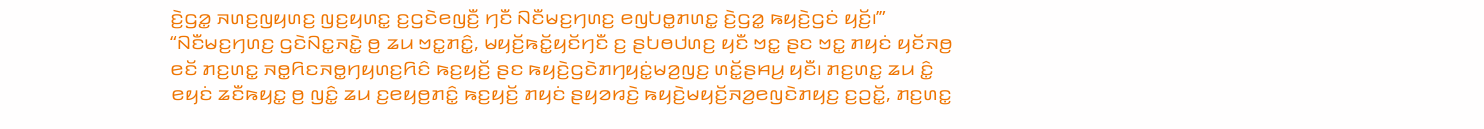ꤢꤧ꤬ꤞꤤ꤭ ꤏꤛꤢ꤬ꤜꤟꤛꤢ꤬ ꤜꤢ꤬ꤟꤛꤢ꤭ ꤢ꤬ꤞꤢꤧꤕꤜꤢꤪ꤬ ꤚꤢꤪ ꤡꤢꤪꤗꤢ꤬ꤚꤛꤢ꤬ ꤕꤜꤝꤥ꤭ꤊꤛꤢ꤭ ꤢꤧ꤬ꤞꤤ꤭ ꤒꤟꤢꤧ꤬ꤞꤢꤦ ꤟꤢꤩ꤬꤯’”
“ꤡꤢꤪꤗꤢ꤬ꤚꤛꤢ꤬ ꤞꤢꤧꤡꤢ꤭ꤏꤢꤧ꤭ ꤥ꤬ ꤘꤣ ꤠꤢ꤭ꤊꤢꤨ꤭, ꤗꤟꤢꤩ꤬ꤒꤢꤩ꤭ꤟꤢꤩꤚꤢꤪ ꤢ꤬ ꤔꤝꤥꤓꤛꤢ꤬ ꤟꤢꤪ ꤠꤢ꤭ ꤔꤢ ꤠꤢ꤭ ꤊꤟꤢꤦ ꤟꤢꤩꤏꤥ꤬ ꤕꤢꤩ ꤊꤢ꤬ꤛꤢ꤭ ꤏꤥ꤭ꤖꤢꤏꤥ꤭ꤚꤟꤛꤢ꤬ꤖꤢꤨ ꤒꤢ꤬ꤟꤢꤩ꤬ ꤔꤢ ꤒꤟꤢꤧ꤬ꤞꤢꤧꤊꤚꤟꤢꤦ꤭ꤗꤤ꤬ꤜꤢ꤬ ꤛꤢꤩ꤭ꤔꤌꤣ꤬ ꤟꤢꤪ꤯ ꤊꤢ꤬ꤛꤢ꤭ ꤘꤣ ꤢꤨ꤭ ꤕꤟꤢꤦ ꤘꤢꤪꤒꤟꤢ꤭ ꤥ꤬ ꤜꤢꤨ꤭ ꤘꤣ ꤢ꤬ꤕꤟꤥ꤬ꤊꤢꤨ꤭ ꤒꤢ꤬ꤟꤢꤩ꤬ ꤊꤟꤢꤦ ꤔꤟꤤꤙꤢꤧ꤬ ꤒꤟꤢꤧ꤬ꤗꤟꤢꤩ꤬ꤏꤤ꤬ꤕꤜꤢꤧꤊꤟꤢ꤬ ꤢ꤬ꤑꤢꤩ꤭, ꤊꤢ꤬ꤛꤢ꤭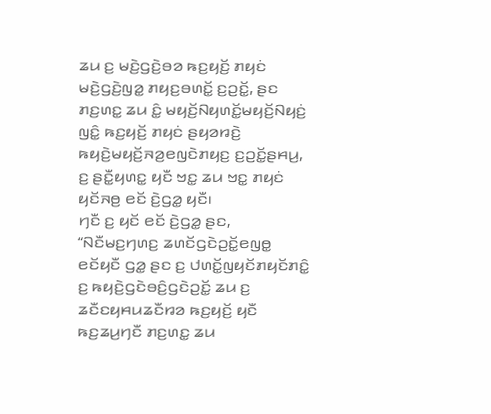ꤘꤣ ꤢ꤬ ꤗꤢꤧ꤬ꤞꤢꤧ꤬ꤋꤤ ꤒꤢ꤬ꤟꤢꤩ꤬ ꤊꤟꤢꤦ ꤗꤢꤧ꤬ꤞꤢꤧ꤬ꤜꤤ꤭ ꤊꤟꤢ꤬ꤋꤛꤢꤩ꤭ ꤢ꤬ꤑꤢꤩ꤭, ꤔꤢ ꤊꤢ꤬ꤛꤢ꤭ ꤘꤣ ꤢꤨ꤭ ꤗꤟꤢꤩ꤬ꤡꤟꤛꤢꤩ꤭ꤗꤟꤢꤩ꤬ꤡꤟꤢꤦ꤬ ꤜꤢꤨ꤭ ꤒꤢ꤬ꤟꤢꤩ꤬ ꤊꤟꤢꤦ ꤔꤟꤤꤙꤢꤧ꤬ ꤒꤟꤢꤧ꤬ꤗꤟꤢꤩ꤬ꤏꤤ꤬ꤕꤜꤢꤧꤊꤟꤢ꤬ ꤢ꤬ꤑꤢꤩ꤭ꤔꤌꤣ꤬, ꤢ꤬ ꤔꤢꤪ꤭ꤟꤛꤢ꤭ ꤟꤢꤪ ꤠꤢ꤭ ꤘꤣ ꤠꤢ꤭ ꤊꤟꤢꤦ ꤟꤢꤩꤏꤥ꤬ ꤕꤢꤩ ꤢꤧ꤬ꤞꤤ꤭ ꤟꤢꤪ꤯
ꤚꤢꤪ ꤢ꤬ ꤟꤢꤩ ꤕꤢꤩ ꤢꤧ꤬ꤞꤤ꤭ ꤔꤢ, “ꤡꤢꤪꤗꤢ꤬ꤚꤛꤢ꤬ ꤘꤛꤢꤩꤞꤢꤧꤑꤢꤩ꤭ꤕꤜꤥ꤭ ꤕꤢꤩꤟꤢꤪ ꤞꤤ꤭ ꤔꤢ ꤢ꤬ ꤓꤛꤢꤩ꤭ꤜꤟꤢꤩꤊꤟꤢꤩꤊꤢꤨ꤭ ꤢ꤬ ꤒꤟꤢꤧ꤬ꤞꤢꤧꤋꤢꤨ꤬ꤞꤢꤧꤑꤢꤩ꤭ ꤘꤣ ꤢ꤬ ꤘꤢꤪꤢꤟꤌꤣꤘꤢꤪꤙꤤ ꤒꤢ꤬ꤟꤢꤩ꤬ ꤟꤢꤪ ꤒꤢ꤬ꤘꤣ꤬ꤚꤢꤪ ꤊꤢ꤬ꤛꤢ꤭ ꤘꤣ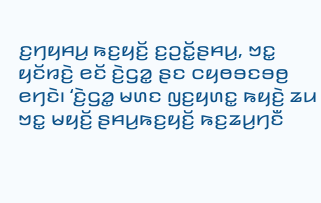ꤢ꤬ꤚꤟꤌꤣ꤬ ꤒꤢ꤬ꤟꤢꤩ꤬ ꤢ꤬ꤑꤢꤩ꤭ꤔꤌꤣ꤬, ꤠꤢ꤭ ꤟꤢꤩꤙꤢꤧ꤬ ꤕꤢꤩ ꤢꤧ꤬ꤞꤤ꤭ ꤔꤢ ꤍꤟꤥꤋꤢꤋꤥ꤬ ꤕꤚꤢꤧ꤯ ‘ꤢꤧ꤬ꤞꤤ꤭ ꤗꤛꤢ ꤜꤢ꤬ꤟꤛꤢ꤭ ꤒꤟꤢꤧ꤬ ꤘꤣ ꤠꤢ꤭ ꤗꤟꤢꤩ꤬ ꤔꤌꤣ꤬ꤒꤢ꤬ꤟꤢꤩ꤬ ꤒꤢ꤬ꤘꤣ꤬ꤚꤢꤪ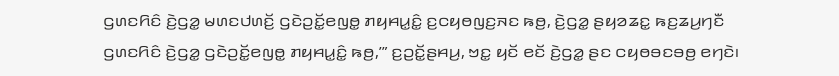ꤞꤛꤢꤖꤢꤨ ꤢꤧ꤬ꤞꤤ꤭ ꤗꤛꤢꤓꤛꤢꤩ꤬ ꤞꤢꤧꤑꤢꤩ꤭ꤕꤜꤥ꤭ ꤊꤟꤌꤣ꤭ꤢꤨ꤭ ꤢ꤬ꤍꤟꤥꤜꤢ꤬ꤏꤢ ꤒꤥ꤬, ꤢꤧ꤬ꤞꤤ꤭ ꤔꤟꤤꤘꤢ꤭ ꤒꤢ꤬ꤘꤣ꤬ꤚꤢꤪ ꤞꤛꤢꤖꤢꤨ ꤢꤧ꤬ꤞꤤ꤭ ꤞꤢꤧꤑꤢꤩ꤭ꤕꤜꤥ꤭ ꤊꤟꤌꤣ꤭ꤢꤨ꤭ ꤒꤥ꤬,’” ꤢ꤬ꤑꤢꤩ꤭ꤔꤌꤣ꤬, ꤠꤢ꤭ ꤟꤢꤩ ꤕꤢꤩ ꤢꤧ꤬ꤞꤤ꤭ ꤔꤢ ꤍꤟꤥꤋꤢꤋꤥ꤬ ꤕꤚꤢꤧ꤯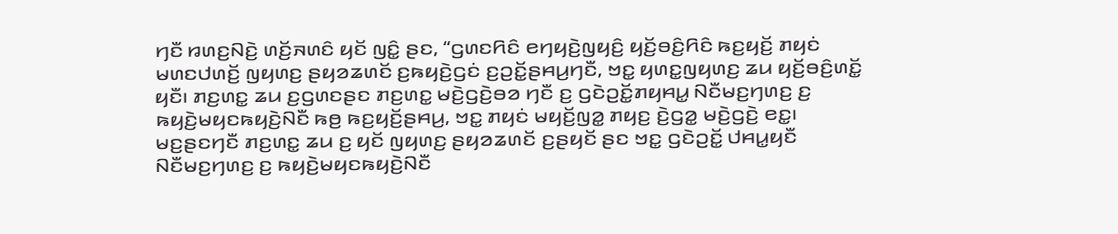ꤚꤢꤪ ꤙꤛꤢ꤬ꤡꤢꤧ꤬ ꤛꤢꤩ꤬ꤏꤛꤢꤨ ꤟꤢꤩ ꤜꤢꤨ꤭ ꤔꤢ, “ꤞꤛꤢꤖꤢꤨ ꤕꤚꤟꤢꤧ꤬ꤜꤟꤢꤨ꤬ ꤟꤢꤩ꤬ꤋꤢꤨ꤬ꤖꤢꤨ ꤒꤢ꤬ꤟꤢꤩ꤬ ꤊꤟꤢꤦ ꤗꤛꤢꤓꤛꤢꤩ꤬ ꤜꤟꤛꤢ꤬ ꤔꤟꤤꤘꤛꤢꤩ ꤢ꤬ꤒꤟꤢꤧ꤬ꤞꤢꤦ ꤢ꤬ꤑꤢꤩ꤭ꤔꤌꤣ꤬ꤚꤢꤪ, ꤠꤢ꤭ ꤟꤛꤢ꤭ꤜꤟꤛꤢ꤬ ꤘꤣ ꤟꤢꤩ꤬ꤋꤢꤨ꤬ꤛꤢꤩ꤭ ꤟꤢꤪ꤯ ꤊꤢ꤬ꤛꤢ꤭ ꤘꤣ ꤢ꤬ꤞꤛꤢꤔꤢ ꤊꤢ꤬ꤛꤢ꤭ ꤗꤢꤧ꤬ꤞꤢꤧ꤬ꤋꤤ ꤚꤢꤪ ꤢ꤬ ꤞꤢꤧꤑꤢꤩ꤭ꤊꤟꤌꤣ꤭ ꤡꤢꤪꤗꤢ꤬ꤚꤛꤢ꤬ ꤢ꤬ ꤒꤟꤢꤧ꤬ꤗꤟꤢꤒꤟꤢꤧ꤬ꤡꤢꤪ ꤒꤥ꤬ ꤒꤢ꤬ꤟꤢꤩ꤬ꤔꤌꤣ꤬, ꤠꤢ꤭ ꤊꤟꤢꤦ ꤗꤟꤢꤩ꤬ꤜꤤ꤭ ꤊꤟꤢ꤬ ꤢꤧ꤬ꤞꤤ꤭ ꤗꤢꤧ꤬ꤞꤢꤧ꤬ ꤕꤢ꤭꤯ ꤗꤢ꤬ꤔꤢꤚꤢꤪ ꤊꤢ꤬ꤛꤢ꤭ ꤘꤣ ꤢ꤬ ꤟꤢꤩ ꤜꤟꤛꤢ꤬ ꤔꤟꤤꤘꤛꤢꤩ ꤢ꤬ꤔꤟꤢꤩ ꤔꤢ ꤠꤢ꤭ ꤞꤢꤧꤑꤢꤩ꤭ ꤓꤌꤣ꤭ꤟꤢꤪ ꤡꤢꤪꤗꤢ꤬ꤚꤛꤢ꤬ ꤢ꤬ ꤒꤟꤢꤧ꤬ꤗꤟꤢꤒꤟꤢꤧ꤬ꤡꤢꤪ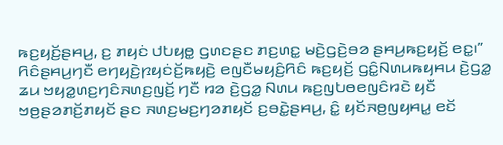ꤒꤢ꤬ꤟꤢꤩ꤬ꤔꤌꤣ꤬, ꤢ꤬ ꤊꤟꤢꤦ ꤓꤝꤟꤥ꤭ ꤞꤛꤢꤔꤢ ꤊꤢ꤬ꤛꤢ꤭ ꤗꤢꤧ꤬ꤞꤢꤧ꤬ꤋꤤ ꤔꤌꤣ꤬ꤒꤢ꤬ꤟꤢꤩ꤬ ꤕꤢ꤭꤯”
ꤖꤢꤨꤔꤌꤣ꤬ꤚꤢꤪ ꤕꤚꤟꤢꤧ꤬ꤐꤟꤢꤦꤢꤩ꤬ꤒꤟꤢꤧ꤬ ꤕꤜꤢꤪꤗꤟꤢꤨ꤬ꤖꤢꤨ ꤒꤢ꤬ꤟꤢꤩ꤬ ꤞꤢꤨ꤭ꤡꤛꤣꤒꤟꤌꤣ ꤢꤧ꤬ꤞꤤ꤭ ꤘꤣ ꤠꤟꤤ꤭ꤛꤢ꤬ꤚꤢꤨꤏꤛꤢ꤬ꤜꤢꤩ꤬ ꤚꤢꤪ ꤙꤤ ꤢꤧ꤬ꤞꤤ꤭ ꤡꤛꤣ ꤒꤢ꤬ꤜꤝꤥꤕꤜꤢꤨꤙꤢꤧ ꤟꤢꤪ ꤠꤥ꤬ꤔꤤꤊꤢꤩ꤬ꤊꤟꤢꤩ ꤔꤢ ꤏꤛꤢ꤬ꤗꤢ꤬ꤚꤤꤊꤟꤢꤩ ꤢ꤬ꤋꤢꤧ꤭ꤔꤌꤣ꤬, ꤢꤨ꤭ ꤟꤢꤩꤏꤥ꤬ꤜꤟꤌꤣ꤭ ꤕꤢꤩ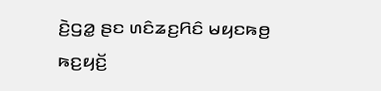ꤢꤧ꤬ꤞꤤ꤭ ꤔꤢ ꤛꤢꤨꤘꤢ꤬ꤖꤢꤨ ꤗꤟꤢꤒꤥ꤬ ꤒꤢ꤬ꤟꤢꤩ꤬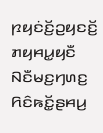ꤐꤟꤢꤦꤢꤩ꤬ꤑꤟꤢꤢꤩ꤬ ꤊꤟꤌꤣ꤭ꤟꤢꤪ ꤡꤢꤪꤗꤢ꤬ꤚꤛꤢ꤬ ꤖꤢꤨꤒꤢꤩ꤭ꤔꤌꤣ꤬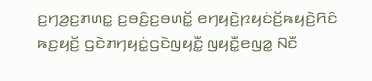ꤢ꤬ꤚꤤ꤬ꤢ꤬ꤊꤛꤢ꤭ ꤢ꤬ꤋꤢꤨ꤬ꤢ꤬ꤋꤛꤢꤩ꤭ ꤕꤚꤟꤢꤧ꤬ꤐꤟꤢꤦꤢꤩ꤬ꤒꤟꤢꤧ꤬ꤖꤢꤨ ꤒꤢ꤬ꤟꤢꤩ꤬ ꤞꤢꤧꤊꤚꤟꤢꤦ꤭ꤞꤢꤧꤜꤟꤢꤪ꤭ ꤜꤟꤢꤪ꤭ꤕꤜꤤ꤭ ꤡꤢꤪ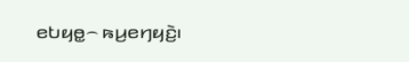ꤕꤝꤟꤥ꤭꤮ ꤒꤣ꤬ꤕꤚꤟꤢꤧ꤬꤯